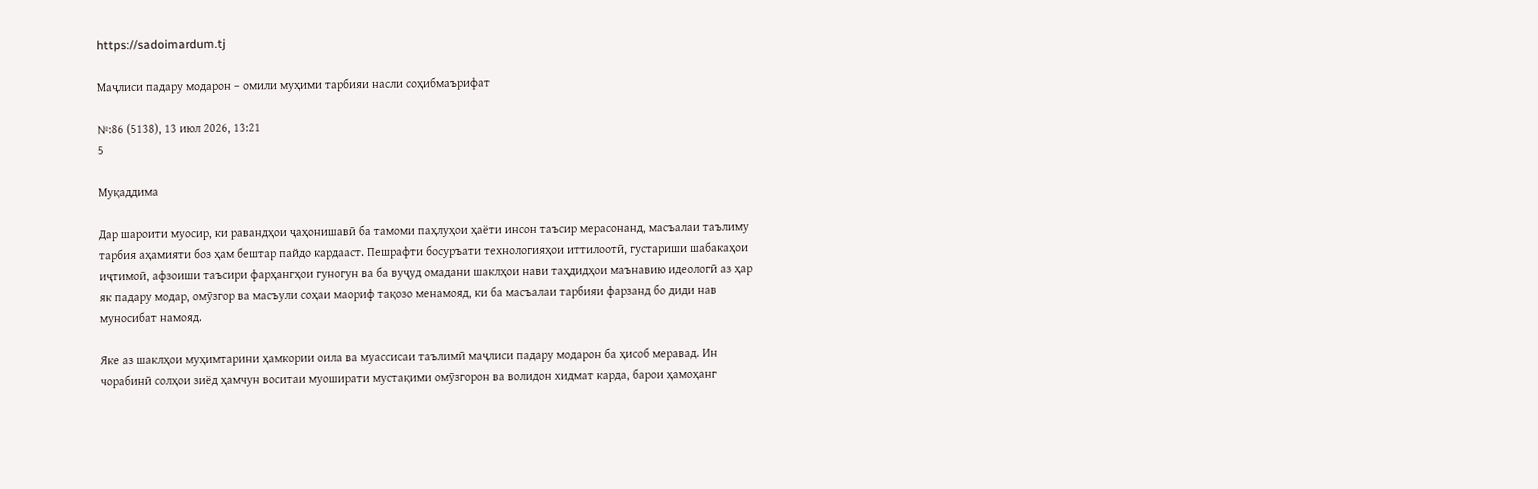https://sadoimardum.tj

Маҷлиси падару модарон – омили муҳими тарбияи насли соҳибмаърифат

№:86 (5138), 13 июл 2026, 13:21
5

Муқаддима

Дар шароити муосир, ки равандҳои ҷаҳонишавӣ ба тамоми паҳлуҳои ҳаёти инсон таъсир мерасонанд, масъалаи таълиму тарбия аҳамияти боз ҳам бештар пайдо кардааст. Пешрафти босуръати технологияҳои иттилоотӣ, густариши шабакаҳои иҷтимоӣ, афзоиши таъсири фарҳангҳои гуногун ва ба вуҷуд омадани шаклҳои нави таҳдидҳои маънавию идеологӣ аз ҳар як падару модар, омӯзгор ва масъули соҳаи маориф тақозо менамояд, ки ба масъалаи тарбияи фарзанд бо диди нав муносибат намояд.

Яке аз шаклҳои муҳимтарини ҳамкории оила ва муассисаи таълимӣ маҷлиси падару модарон ба ҳисоб меравад. Ин чорабинӣ солҳои зиёд ҳамчун воситаи муоширати мустақими омӯзгорон ва волидон хидмат карда, барои ҳамоҳанг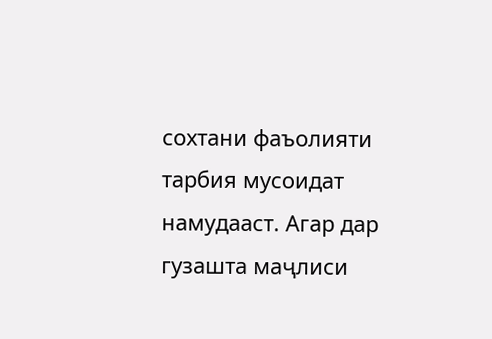сохтани фаъолияти тарбия мусоидат намудааст. Агар дар гузашта маҷлиси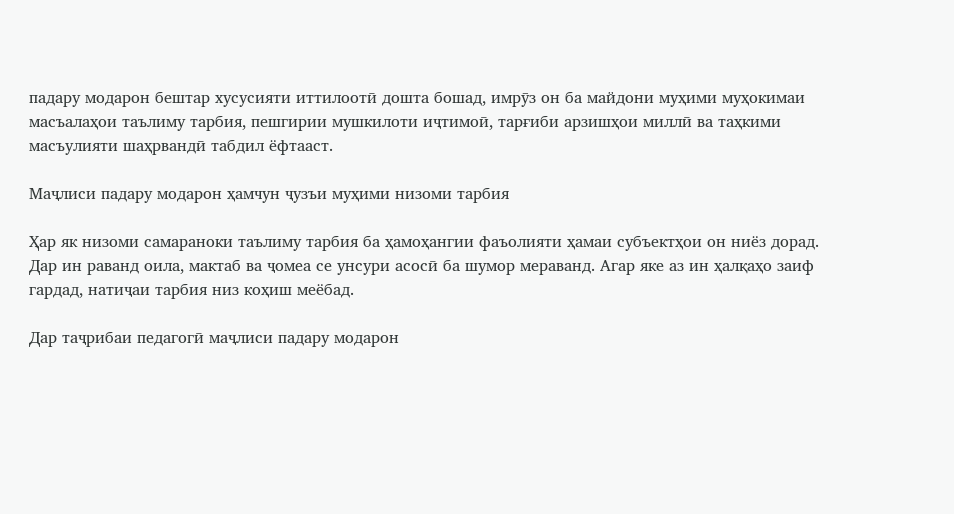падару модарон бештар хусусияти иттилоотӣ дошта бошад, имрӯз он ба майдони муҳими муҳокимаи масъалаҳои таълиму тарбия, пешгирии мушкилоти иҷтимоӣ, тарғиби арзишҳои миллӣ ва таҳкими масъулияти шаҳрвандӣ табдил ёфтааст.

Маҷлиси падару модарон ҳамчун ҷузъи муҳими низоми тарбия

Ҳар як низоми самараноки таълиму тарбия ба ҳамоҳангии фаъолияти ҳамаи субъектҳои он ниёз дорад. Дар ин раванд оила, мактаб ва ҷомеа се унсури асосӣ ба шумор мераванд. Агар яке аз ин ҳалқаҳо заиф гардад, натиҷаи тарбия низ коҳиш меёбад.

Дар таҷрибаи педагогӣ маҷлиси падару модарон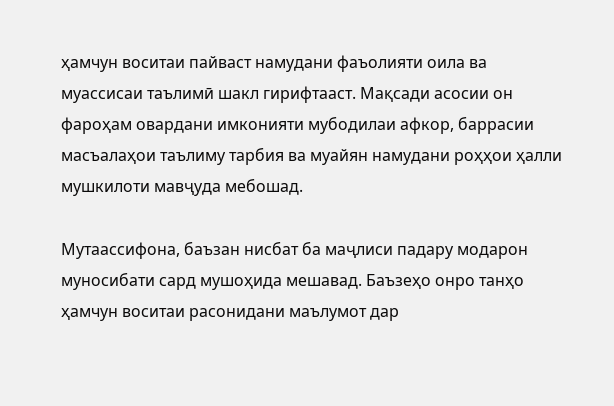ҳамчун воситаи пайваст намудани фаъолияти оила ва муассисаи таълимӣ шакл гирифтааст. Мақсади асосии он фароҳам овардани имконияти мубодилаи афкор, баррасии масъалаҳои таълиму тарбия ва муайян намудани роҳҳои ҳалли мушкилоти мавҷуда мебошад.

Мутаассифона, баъзан нисбат ба маҷлиси падару модарон муносибати сард мушоҳида мешавад. Баъзеҳо онро танҳо ҳамчун воситаи расонидани маълумот дар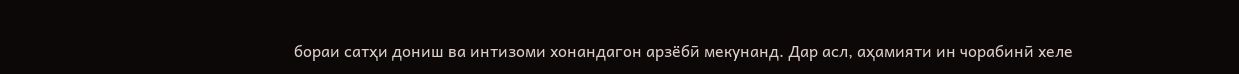бораи сатҳи дониш ва интизоми хонандагон арзёбӣ мекунанд. Дар асл, аҳамияти ин чорабинӣ хеле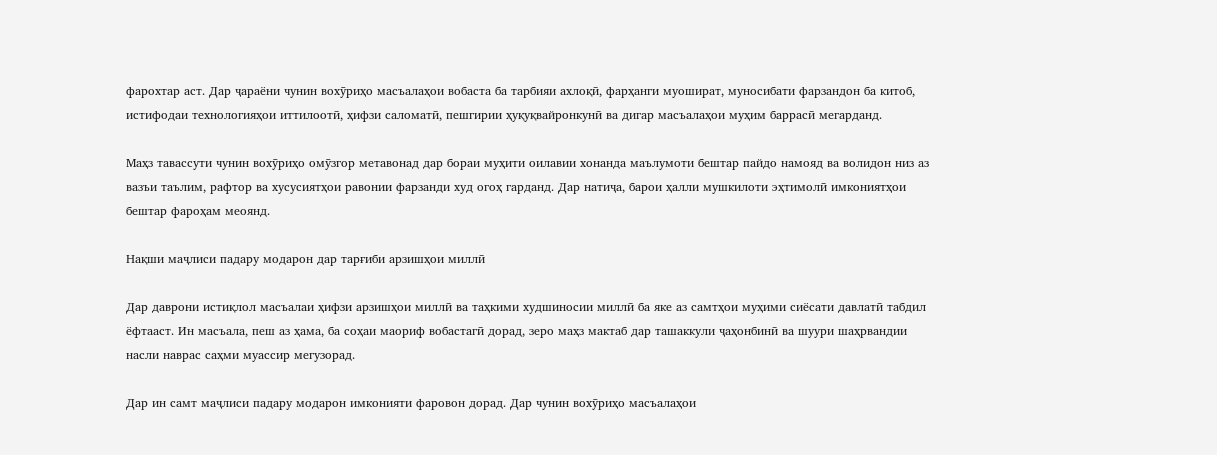фарохтар аст. Дар ҷараёни чунин вохӯриҳо масъалаҳои вобаста ба тарбияи ахлоқӣ, фарҳанги муошират, муносибати фарзандон ба китоб, истифодаи технологияҳои иттилоотӣ, ҳифзи саломатӣ, пешгирии ҳуқуқвайронкунӣ ва дигар масъалаҳои муҳим баррасӣ мегарданд.

Маҳз тавассути чунин вохӯриҳо омӯзгор метавонад дар бораи муҳити оилавии хонанда маълумоти бештар пайдо намояд ва волидон низ аз вазъи таълим, рафтор ва хусусиятҳои равонии фарзанди худ огоҳ гарданд. Дар натиҷа, барои ҳалли мушкилоти эҳтимолӣ имкониятҳои бештар фароҳам меоянд.

Нақши маҷлиси падару модарон дар тарғиби арзишҳои миллӣ

Дар даврони истиқлол масъалаи ҳифзи арзишҳои миллӣ ва таҳкими худшиносии миллӣ ба яке аз самтҳои муҳими сиёсати давлатӣ табдил ёфтааст. Ин масъала, пеш аз ҳама, ба соҳаи маориф вобастагӣ дорад, зеро маҳз мактаб дар ташаккули ҷаҳонбинӣ ва шуури шаҳрвандии насли наврас саҳми муассир мегузорад.

Дар ин самт маҷлиси падару модарон имконияти фаровон дорад. Дар чунин вохӯриҳо масъалаҳои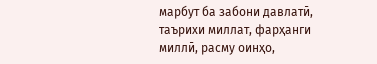марбут ба забони давлатӣ, таърихи миллат, фарҳанги миллӣ, расму оинҳо,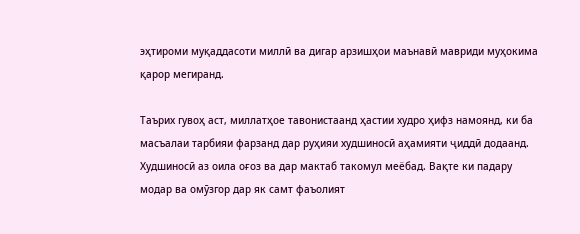эҳтироми муқаддасоти миллӣ ва дигар арзишҳои маънавӣ мавриди муҳокима қарор мегиранд.

Таърих гувоҳ аст, миллатҳое тавонистаанд ҳастии худро ҳифз намоянд, ки ба масъалаи тарбияи фарзанд дар руҳияи худшиносӣ аҳамияти ҷиддӣ додаанд. Худшиносӣ аз оила оғоз ва дар мактаб такомул меёбад. Вақте ки падару модар ва омӯзгор дар як самт фаъолият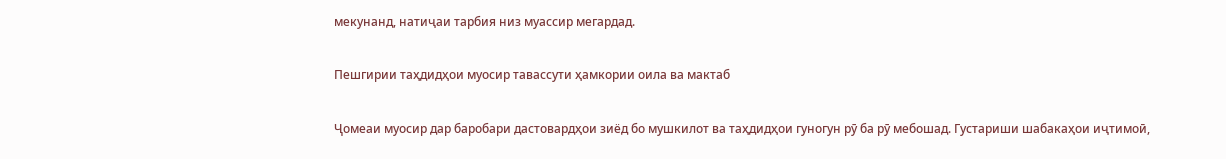мекунанд, натиҷаи тарбия низ муассир мегардад.

Пешгирии таҳдидҳои муосир тавассути ҳамкории оила ва мактаб

Ҷомеаи муосир дар баробари дастовардҳои зиёд бо мушкилот ва таҳдидҳои гуногун рӯ ба рӯ мебошад. Густариши шабакаҳои иҷтимоӣ,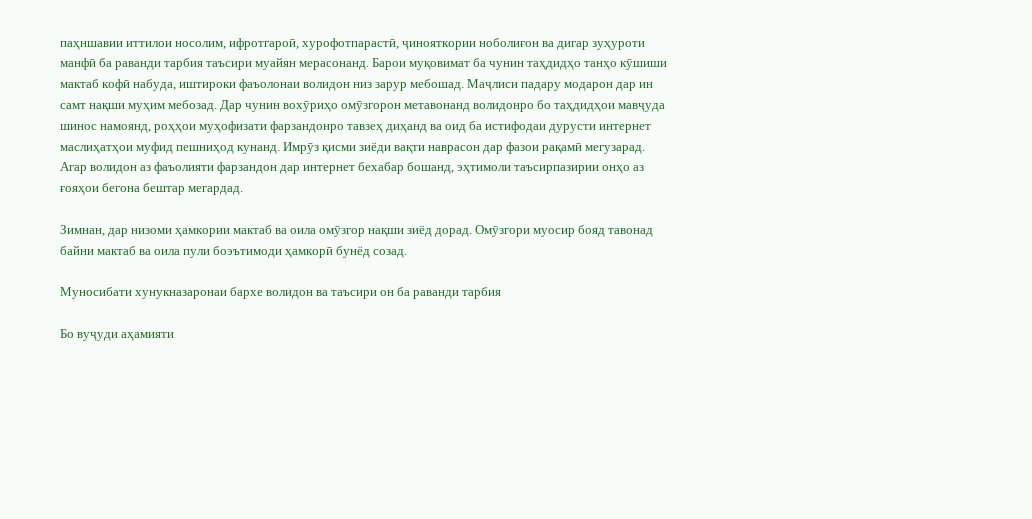паҳншавии иттилои носолим, ифротгароӣ, хурофотпарастӣ, ҷинояткории ноболиғон ва дигар зуҳуроти манфӣ ба раванди тарбия таъсири муайян мерасонанд. Барои муқовимат ба чунин таҳдидҳо танҳо кӯшиши мактаб кофӣ набуда, иштироки фаъолонаи волидон низ зарур мебошад. Маҷлиси падару модарон дар ин самт нақши муҳим мебозад. Дар чунин вохӯриҳо омӯзгорон метавонанд волидонро бо таҳдидҳои мавҷуда шинос намоянд, роҳҳои муҳофизати фарзандонро тавзеҳ диҳанд ва оид ба истифодаи дурусти интернет маслиҳатҳои муфид пешниҳод кунанд. Имрӯз қисми зиёди вақти наврасон дар фазои рақамӣ мегузарад. Агар волидон аз фаъолияти фарзандон дар интернет бехабар бошанд, эҳтимоли таъсирпазирии онҳо аз ғояҳои бегона бештар мегардад.

Зимнан, дар низоми ҳамкории мактаб ва оила омӯзгор нақши зиёд дорад. Омӯзгори муосир бояд тавонад байни мактаб ва оила пули боэътимоди ҳамкорӣ бунёд созад.

Муносибати хунукназаронаи бархе волидон ва таъсири он ба раванди тарбия

Бо вуҷуди аҳамияти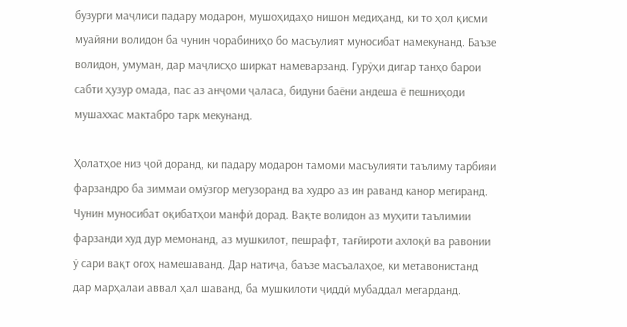бузурги маҷлиси падару модарон, мушоҳидаҳо нишон медиҳанд, ки то ҳол қисми муайяни волидон ба чунин чорабиниҳо бо масъулият муносибат намекунанд. Баъзе волидон, умуман, дар маҷлисҳо ширкат намеварзанд. Гурӯҳи дигар танҳо барои сабти ҳузур омада, пас аз анҷоми ҷаласа, бидуни баёни андеша ё пешниҳоди мушаххас мактабро тарк мекунанд.

Ҳолатҳое низ ҷой доранд, ки падару модарон тамоми масъулияти таълиму тарбияи фарзандро ба зиммаи омӯзгор мегузоранд ва худро аз ин раванд канор мегиранд. Чунин муносибат оқибатҳои манфӣ дорад. Вақте волидон аз муҳити таълимии фарзанди худ дур мемонанд, аз мушкилот, пешрафт, тағйироти ахлоқӣ ва равонии ӯ сари вақт огоҳ намешаванд. Дар натиҷа, баъзе масъалаҳое, ки метавонистанд дар марҳалаи аввал ҳал шаванд, ба мушкилоти ҷиддӣ мубаддал мегарданд.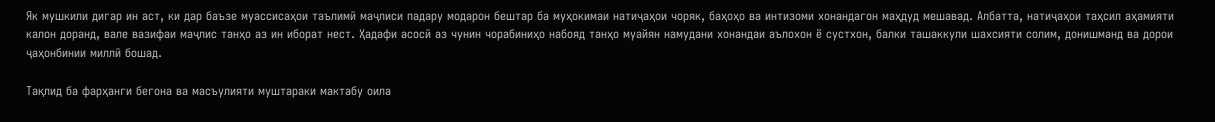Як мушкили дигар ин аст, ки дар баъзе муассисаҳои таълимӣ маҷлиси падару модарон бештар ба муҳокимаи натиҷаҳои чоряк, баҳоҳо ва интизоми хонандагон маҳдуд мешавад. Албатта, натиҷаҳои таҳсил аҳамияти калон доранд, вале вазифаи маҷлис танҳо аз ин иборат нест. Ҳадафи асосӣ аз чунин чорабиниҳо набояд танҳо муайян намудани хонандаи аълохон ё сустхон, балки ташаккули шахсияти солим, донишманд ва дорои ҷаҳонбинии миллӣ бошад.

Тақлид ба фарҳанги бегона ва масъулияти муштараки мактабу оила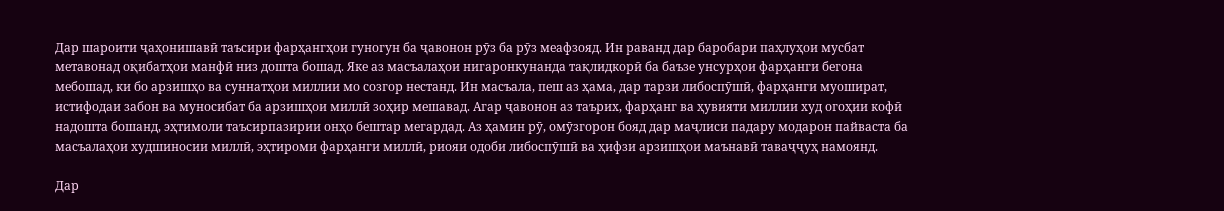Дар шароити ҷаҳонишавӣ таъсири фарҳангҳои гуногун ба ҷавонон рӯз ба рӯз меафзояд. Ин раванд дар баробари паҳлуҳои мусбат метавонад оқибатҳои манфӣ низ дошта бошад. Яке аз масъалаҳои нигаронкунанда тақлидкорӣ ба баъзе унсурҳои фарҳанги бегона мебошад, ки бо арзишҳо ва суннатҳои миллии мо созгор нестанд. Ин масъала, пеш аз ҳама, дар тарзи либоспӯшӣ, фарҳанги муошират, истифодаи забон ва муносибат ба арзишҳои миллӣ зоҳир мешавад. Агар ҷавонон аз таърих, фарҳанг ва ҳувияти миллии худ огоҳии кофӣ надошта бошанд, эҳтимоли таъсирпазирии онҳо бештар мегардад. Аз ҳамин рӯ, омӯзгорон бояд дар маҷлиси падару модарон пайваста ба масъалаҳои худшиносии миллӣ, эҳтироми фарҳанги миллӣ, риояи одоби либоспӯшӣ ва ҳифзи арзишҳои маънавӣ таваҷҷуҳ намоянд.

Дар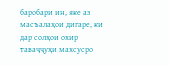баробари ин, яке аз масъалаҳои дигаре, ки дар солҳои охир таваҷҷуҳи махсусро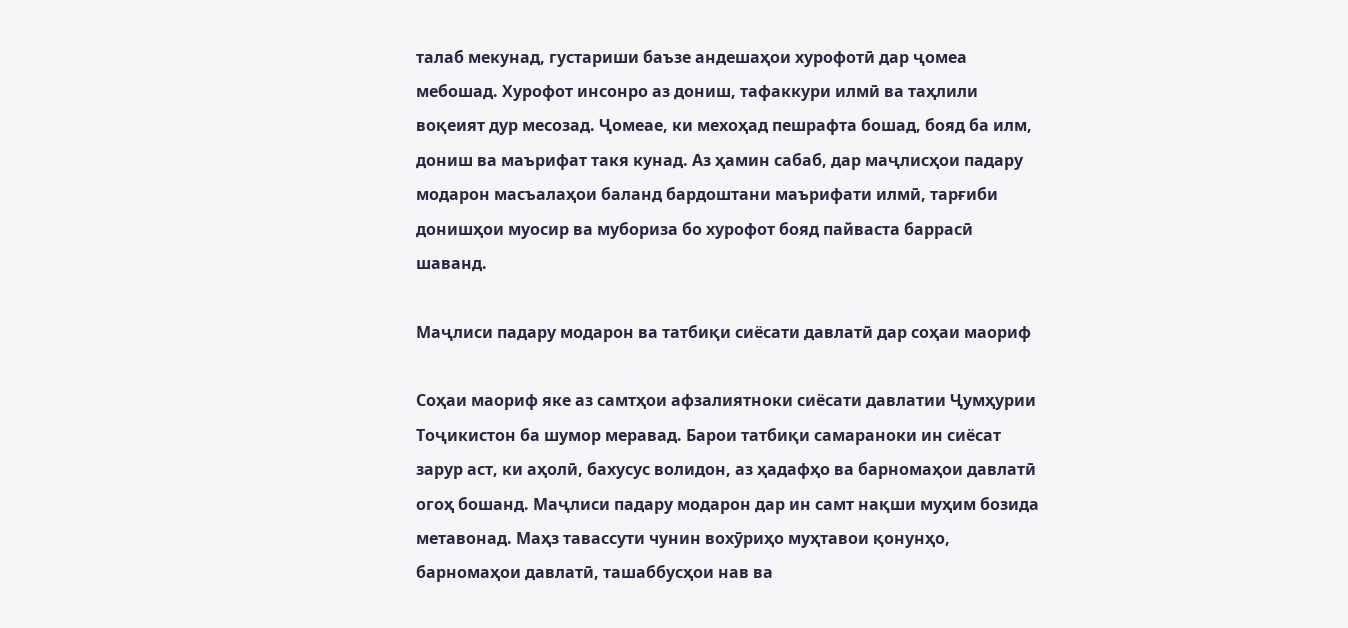талаб мекунад, густариши баъзе андешаҳои хурофотӣ дар ҷомеа мебошад. Хурофот инсонро аз дониш, тафаккури илмӣ ва таҳлили воқеият дур месозад. Ҷомеае, ки мехоҳад пешрафта бошад, бояд ба илм, дониш ва маърифат такя кунад. Аз ҳамин сабаб, дар маҷлисҳои падару модарон масъалаҳои баланд бардоштани маърифати илмӣ, тарғиби донишҳои муосир ва мубориза бо хурофот бояд пайваста баррасӣ шаванд.

Маҷлиси падару модарон ва татбиқи сиёсати давлатӣ дар соҳаи маориф

Соҳаи маориф яке аз самтҳои афзалиятноки сиёсати давлатии Ҷумҳурии Тоҷикистон ба шумор меравад. Барои татбиқи самараноки ин сиёсат зарур аст, ки аҳолӣ, бахусус волидон, аз ҳадафҳо ва барномаҳои давлатӣ огоҳ бошанд. Маҷлиси падару модарон дар ин самт нақши муҳим бозида метавонад. Маҳз тавассути чунин вохӯриҳо муҳтавои қонунҳо, барномаҳои давлатӣ, ташаббусҳои нав ва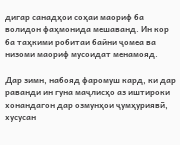дигар санадҳои соҳаи маориф ба волидон фаҳмонида мешаванд. Ин кор ба таҳкими робитаи байни ҷомеа ва низоми маориф мусоидат менамояд.

Дар зимн, набояд фаромуш кард, ки дар раванди ин гуна маҷлисҳо аз иштироки хонандагон дар озмунҳои ҷумҳуриявӣ, хусусан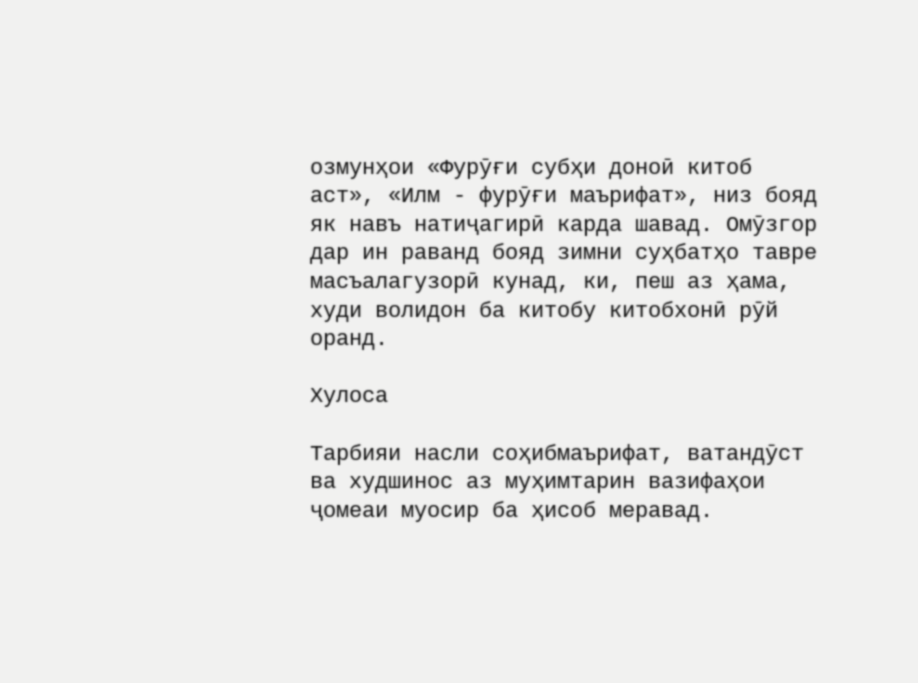озмунҳои «Фурӯғи субҳи доноӣ китоб аст», «Илм - фурӯғи маърифат», низ бояд як навъ натиҷагирӣ карда шавад. Омӯзгор дар ин раванд бояд зимни суҳбатҳо тавре масъалагузорӣ кунад, ки, пеш аз ҳама, худи волидон ба китобу китобхонӣ рӯй оранд.

Хулоса

Тарбияи насли соҳибмаърифат, ватандӯст ва худшинос аз муҳимтарин вазифаҳои ҷомеаи муосир ба ҳисоб меравад.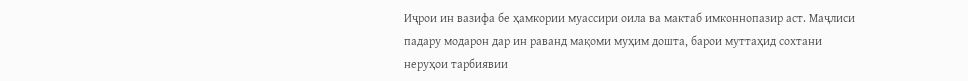Иҷрои ин вазифа бе ҳамкории муассири оила ва мактаб имконнопазир аст. Маҷлиси падару модарон дар ин раванд мақоми муҳим дошта, барои муттаҳид сохтани неруҳои тарбиявии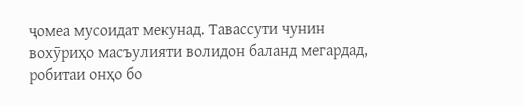ҷомеа мусоидат мекунад. Тавассути чунин вохӯриҳо масъулияти волидон баланд мегардад, робитаи онҳо бо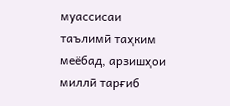муассисаи таълимӣ таҳким меёбад, арзишҳои миллӣ тарғиб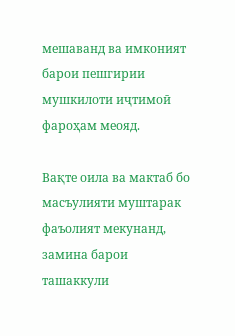мешаванд ва имконият барои пешгирии мушкилоти иҷтимоӣ фароҳам меояд.

Вақте оила ва мактаб бо масъулияти муштарак фаъолият мекунанд, замина барои ташаккули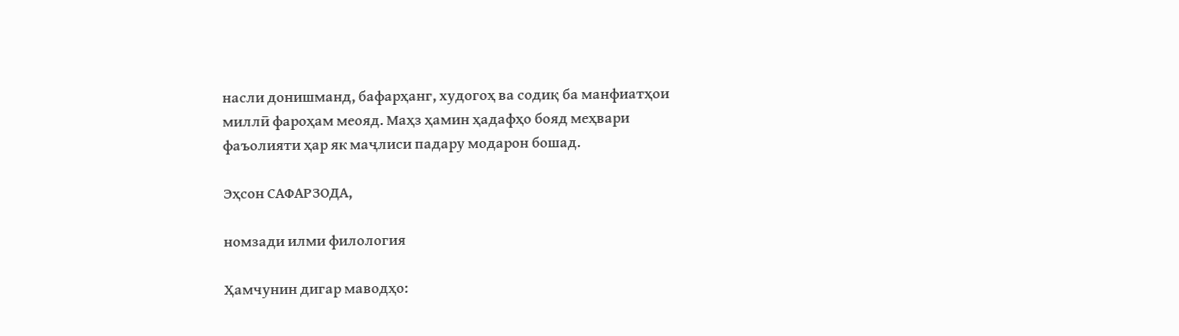насли донишманд, бафарҳанг, худогоҳ ва содиқ ба манфиатҳои миллӣ фароҳам меояд. Маҳз ҳамин ҳадафҳо бояд меҳвари фаъолияти ҳар як маҷлиси падару модарон бошад.

Эҳсон САФАРЗОДА,

номзади илми филология

Ҳамчунин дигар маводҳо: